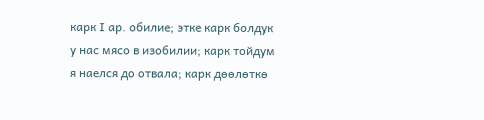карк I ар. обилие; этке карк болдук у нас мясо в изобилии; карк тойдум я наелся до отвала; карк дөөлөткө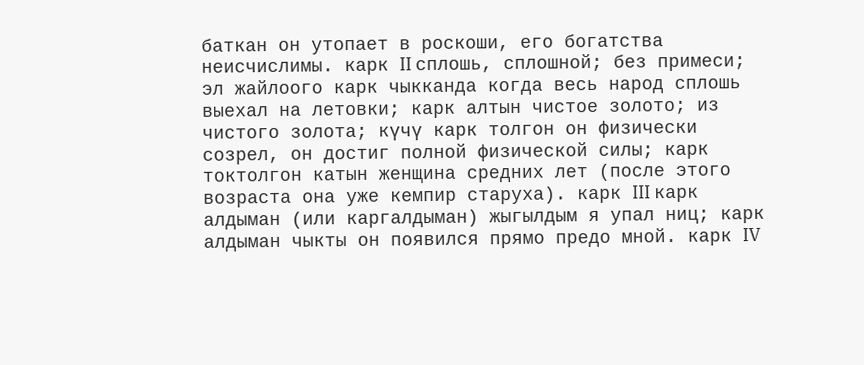баткан он утопает в роскоши, его богатства неисчислимы. карк II сплошь, сплошной; без примеси; эл жайлоого карк чыкканда когда весь народ сплошь выехал на летовки; карк алтын чистое золото; из чистого золота; күчү карк толгон он физически созрел, он достиг полной физической силы; карк токтолгон катын женщина средних лет (после этого возраста она уже кемпир старуха). карк III карк алдыман (или каргалдыман) жыгылдым я упал ниц; карк алдыман чыкты он появился прямо предо мной. карк IV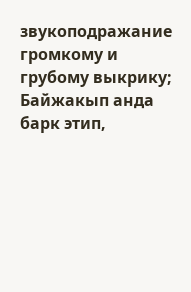звукоподражание громкому и грубому выкрику; Байжакып анда барк этип,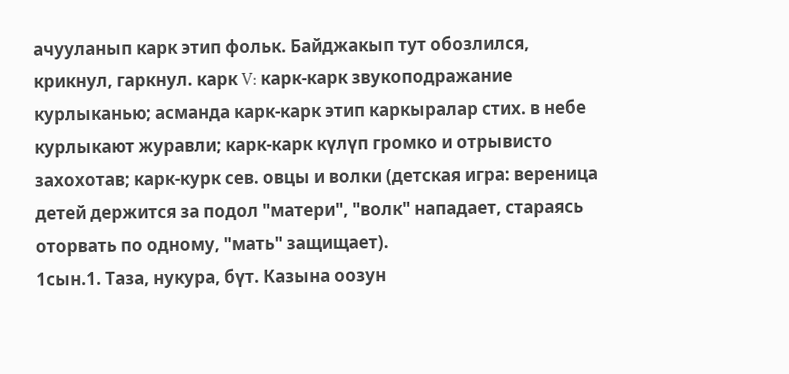ачууланып карк этип фольк. Байджакып тут обозлился, крикнул, гаркнул. карк V: карк-карк звукоподражание курлыканью; асманда карк-карк этип каркыралар стих. в небе курлыкают журавли; карк-карк күлүп громко и отрывисто захохотав; карк-курк сев. овцы и волки (детская игра: вереница детей держится за подол "матери", "волк" нападает, стараясь оторвать по одному, "мать" защищает).
1сын.1. Таза, нукура, бүт. Казына оозун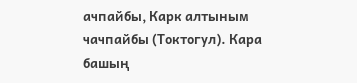ачпайбы, Карк алтыным чачпайбы (Токтогул). Кара башың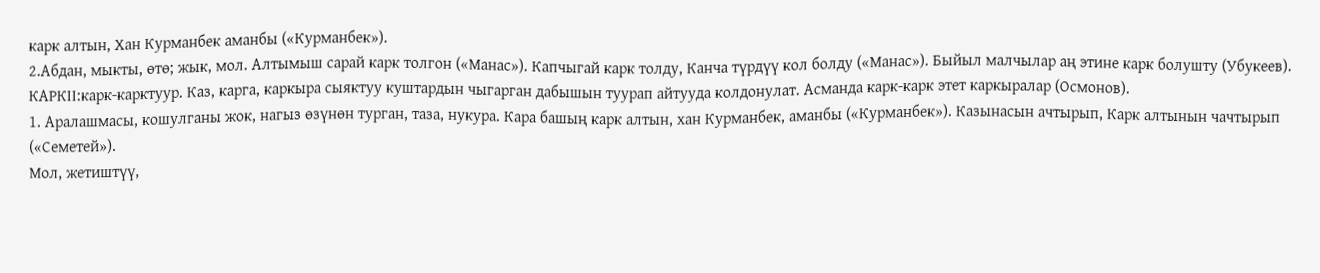карк алтын, Хан Курманбек аманбы («Курманбек»).
2.Абдан, мыкты, өтө; жык, мол. Алтымыш сарай карк толгон («Манас»). Капчыгай карк толду, Канча түрдүү кол болду («Манас»). Быйыл малчылар аң этине карк болушту (Убукеев).
КАРКII:карк-карктуур. Каз, карга, каркыра сыяктуу куштардын чыгарган дабышын туурап айтууда колдонулат. Асманда карк-карк этет каркыралар (Осмонов).
1. Аралашмасы, кошулганы жок, нагыз өзүнөн турган, таза, нукура. Кара башың карк алтын, хан Курманбек, аманбы («Курманбек»). Казынасын ачтырып, Карк алтынын чачтырып («Семетей»).
Мол, жетиштүү,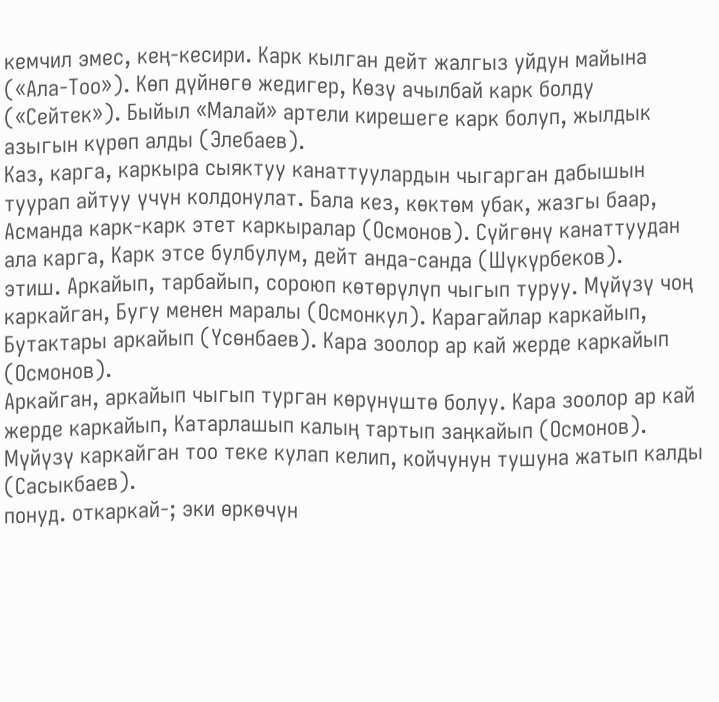кемчил эмес, кең-кесири. Карк кылган дейт жалгыз уйдун майына («Ала-Тоо»). Көп дүйнөгө жедигер, Көзү ачылбай карк болду («Сейтек»). Быйыл «Малай» артели кирешеге карк болуп, жылдык азыгын күрөп алды (Элебаев).
Каз, карга, каркыра сыяктуу канаттуулардын чыгарган дабышын туурап айтуу үчүн колдонулат. Бала кез, көктөм убак, жазгы баар, Асманда карк-карк этет каркыралар (Осмонов). Сүйгөнү канаттуудан ала карга, Карк этсе булбулум, дейт анда-санда (Шүкүрбеков).
этиш. Аркайып, тарбайып, сороюп көтөрүлүп чыгып туруу. Мүйүзү чоң каркайган, Бугу менен маралы (Осмонкул). Карагайлар каркайып, Бутактары аркайып (Үсөнбаев). Кара зоолор ар кай жерде каркайып (Осмонов).
Аркайган, аркайып чыгып турган көрүнүштө болуу. Кара зоолор ар кай жерде каркайып, Катарлашып калың тартып заңкайып (Осмонов). Мүйүзү каркайган тоо теке кулап келип, койчунун тушуна жатып калды (Сасыкбаев).
понуд. откаркай-; эки өркөчүн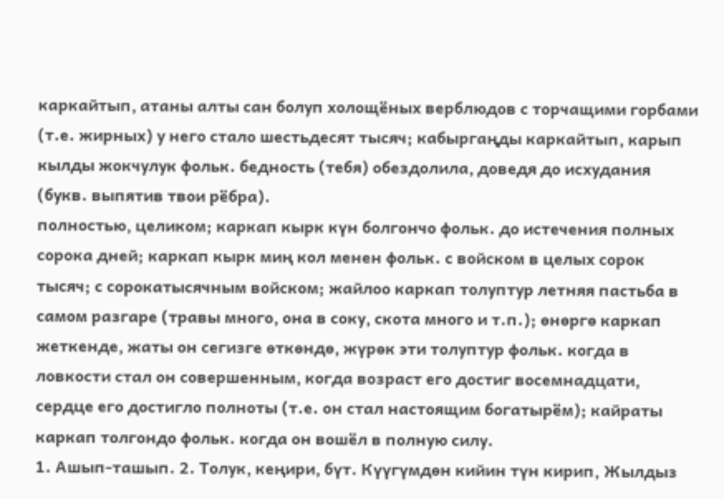каркайтып, атаны алты сан болуп холощёных верблюдов с торчащими горбами (т.е. жирных) у него стало шестьдесят тысяч; кабыргаңды каркайтып, карып кылды жокчулук фольк. бедность (тебя) обездолила, доведя до исхудания (букв. выпятив твои рёбра).
полностью, целиком; каркап кырк күн болгончо фольк. до истечения полных сорока дней; каркап кырк миң кол менен фольк. с войском в целых сорок тысяч; с сорокатысячным войском; жайлоо каркап толуптур летняя пастьба в самом разгаре (травы много, она в соку, скота много и т.п.); өнөргө каркап жеткенде, жаты он сегизге өткөндө, жүрөк эти толуптур фольк. когда в ловкости стал он совершенным, когда возраст его достиг восемнадцати, сердце его достигло полноты (т.е. он стал настоящим богатырём); кайраты каркап толгондо фольк. когда он вошёл в полную силу.
1. Ашып-ташып. 2. Толук, кеңири, бүт. Күүгүмдөн кийин түн кирип, Жылдыз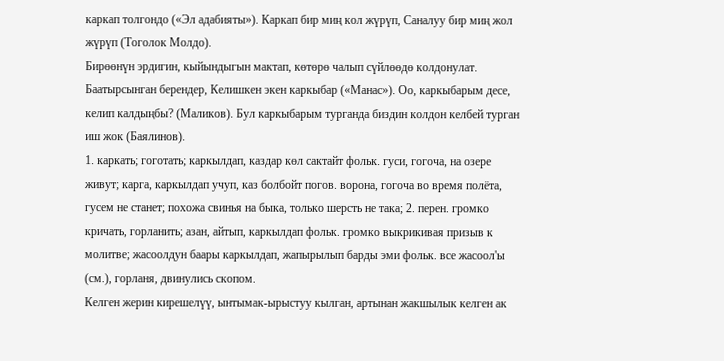каркап толгондо («Эл адабияты»). Каркап бир миң кол жүрүп, Саналуу бир миң жол жүрүп (Тоголок Молдо).
Бирөөнүн эрдигин, кыйындыгын мактап, көтөрө чалып сүйлөөдө колдонулат. Баатырсынган берендер, Келишкен экен каркыбар («Манас»). Оо, каркыбарым десе, келип калдыңбы? (Маликов). Бул каркыбарым турганда биздин колдон келбей турган иш жок (Баялинов).
1. каркать; гоготать; каркылдап, каздар көл сактайт фольк. гуси, гогоча, на озере живут; карга, каркылдап учуп, каз болбойт погов. ворона, гогоча во время полёта, гусем не станет; похожа свинья на быка, только шерсть не така; 2. перен. громко кричать, горланить; азан, айтып, каркылдап фольк. громко выкрикивая призыв к молитве; жасоолдун баары каркылдап, жапырылып барды эми фольк. все жасоол'ы (см.), горланя, двинулись скопом.
Келген жерин кирешелүү, ынтымак-ырыстуу кылган, артынан жакшылык келген ак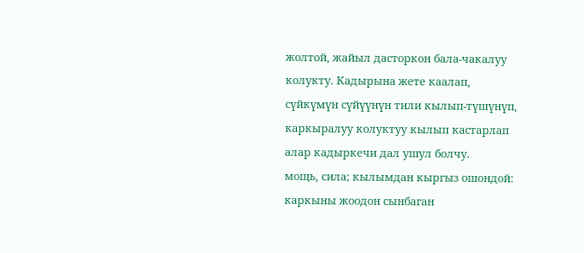жолтой, жайыл дасторкон бала-чакалуу колукту. Кадырына жете каалап, сүйкүмүн сүйүүнүн тили кылып-түшүнүп, каркыралуу колуктуу кылып кастарлап алар кадыркечи дал ушул болчу.
мощь, сила; кылымдан кыргыз ошондой: каркыны жоодон сынбаган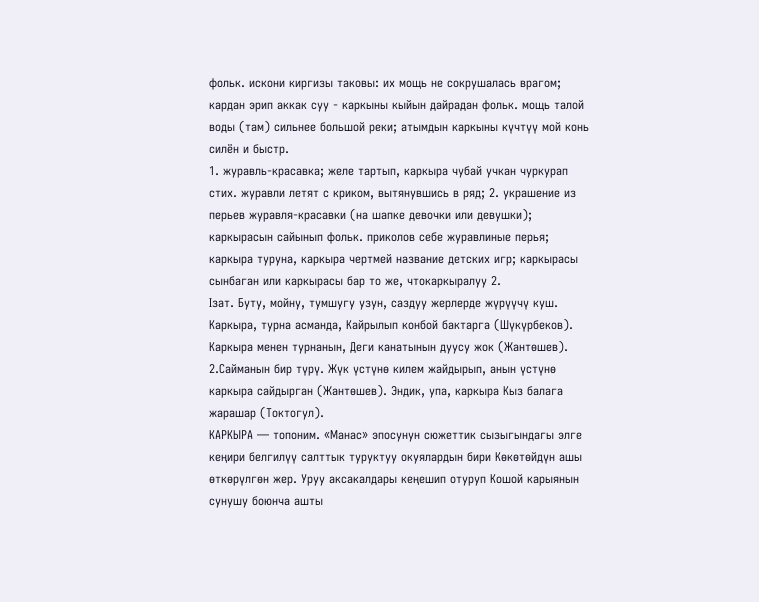фольк. искони киргизы таковы: их мощь не сокрушалась врагом; кардан эрип аккак суу - каркыны кыйын дайрадан фольк. мощь талой воды (там) сильнее большой реки; атымдын каркыны күчтүү мой конь силён и быстр.
1. журавль-красавка; желе тартып, каркыра чубай учкан чуркурап стих. журавли летят с криком, вытянувшись в ряд; 2. украшение из перьев журавля-красавки (на шапке девочки или девушки); каркырасын сайынып фольк. приколов себе журавлиные перья; каркыра туруна, каркыра чертмей название детских игр; каркырасы сынбаган или каркырасы бар то же, чтокаркыралуу 2.
Iзат. Буту, мойну, тумшугу узун, саздуу жерлерде жүрүүчү куш. Каркыра, турна асманда, Кайрылып конбой бактарга (Шүкүрбеков). Каркыра менен турнанын, Деги канатынын дуусу жок (Жантөшев).
2.Сайманын бир түрү. Жүк үстүнө килем жайдырып, анын үстүнө каркыра сайдырган (Жантөшев). Эндик, упа, каркыра Кыз балага жарашар (Токтогул).
КАРКЫРА — топоним. «Манас» эпосунун сюжеттик сызыгындагы элге кеңири белгилүү салттык туруктуу окуялардын бири Көкөтөйдүн ашы өткөрүлгөн жер. Уруу аксакалдары кеңешип отуруп Кошой карыянын сунушу боюнча ашты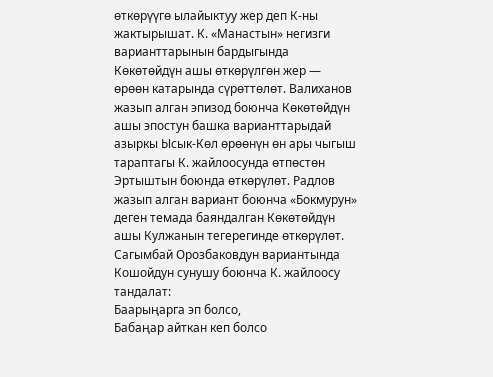өткөрүүгө ылайыктуу жер деп К-ны жактырышат. К. «Манастын» негизги варианттарынын бардыгында Көкөтөйдүн ашы өткөрүлгөн жер — өрөөн катарында сүрөттөлөт. Валиханов жазып алган эпизод боюнча Көкөтөйдүн ашы эпостун башка варианттарыдай азыркы Ысык-Көл өрөөнүн өн ары чыгыш тараптагы К. жайлоосунда өтпөстөн Эртыштын боюнда өткөрүлөт. Радлов жазып алган вариант боюнча «Бокмурун» деген темада баяндалган Көкөтөйдүн ашы Кулжанын тегерегинде өткөрүлөт. Сагымбай Орозбаковдун вариантында Кошойдун сунушу боюнча К. жайлоосу тандалат:
Баарыңарга эп болсо,
Бабаңар айткан кеп болсо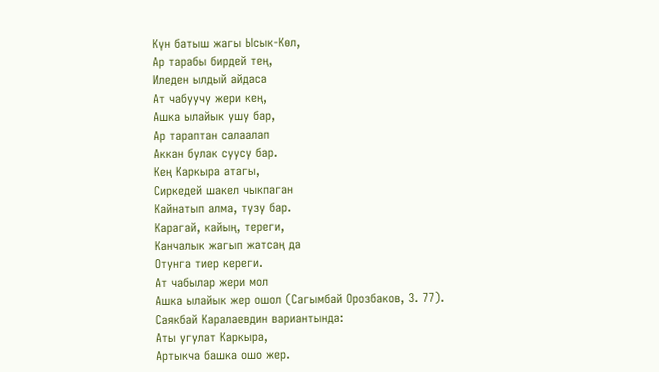Күн батыш жагы Ысык-Көл,
Ар тарабы бирдей тең,
Иледен ылдый айдаса
Ат чабуучу жери кең,
Ашка ылайык ушу бар,
Ар тараптан салаалап
Аккан булак суусу бар.
Кең Каркыра атагы,
Сиркедей шакел чыкпаган
Кайнатып алма, тузу бар.
Карагай, кайың, тереги,
Канчалык жагып жатсаң да
Отунга тиер кереги.
Ат чабылар жери мол
Ашка ылайык жер ошол (Сагымбай Орозбаков, 3. 77).
Саякбай Каралаевдин вариантында:
Аты угулат Каркыра,
Артыкча башка ошо жер.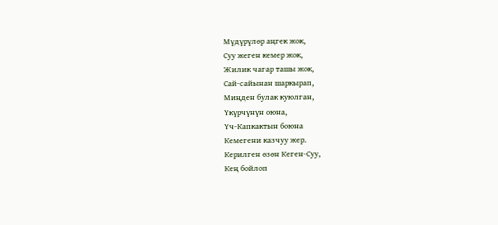Мүдүрүлөр аңгек жок,
Суу жеген кемер жок,
Жилик чагар ташы жок,
Сай-сайынан шаркырап,
Миңден булак куюлган,
Үкүрчүнүн оюна,
Үч-Капкактын боюна
Кемегени казчуу жер.
Керилген өзөн Кеген-Суу,
Кең бойлоп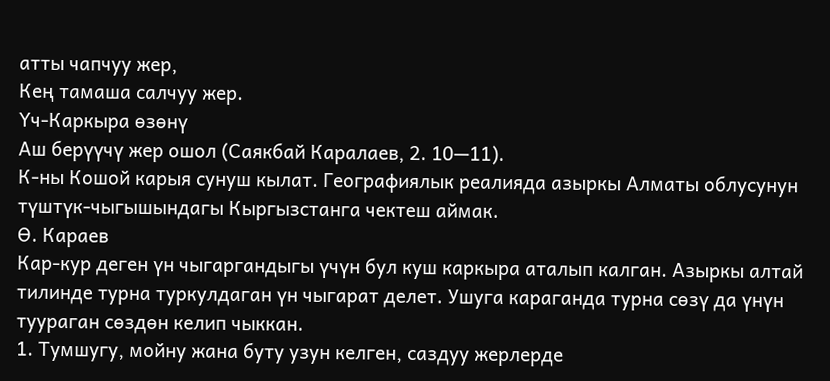атты чапчуу жер,
Кең тамаша салчуу жер.
Үч-Каркыра өзөнү
Аш берүүчү жер ошол (Саякбай Каралаев, 2. 10—11).
К-ны Кошой карыя сунуш кылат. Географиялык реалияда азыркы Алматы облусунун түштүк-чыгышындагы Кыргызстанга чектеш аймак.
Ө. Караев
Кар-кур деген үн чыгаргандыгы үчүн бул куш каркыра аталып калган. Азыркы алтай тилинде турна туркулдаган үн чыгарат делет. Ушуга караганда турна сөзү да үнүн туураган сөздөн келип чыккан.
1. Тумшугу, мойну жана буту узун келген, саздуу жерлерде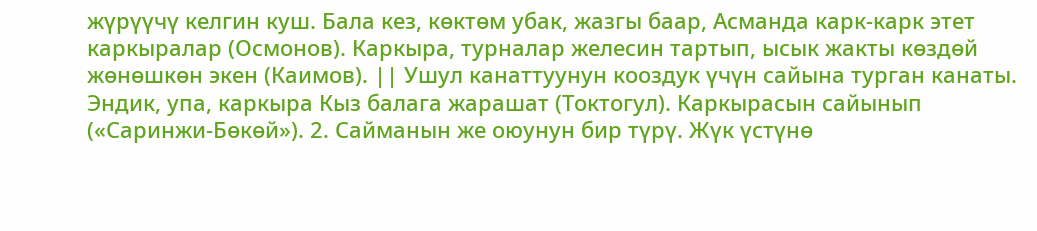жүрүүчү келгин куш. Бала кез, көктөм убак, жазгы баар, Асманда карк-карк этет каркыралар (Осмонов). Каркыра, турналар желесин тартып, ысык жакты көздөй жөнөшкөн экен (Каимов). || Ушул канаттуунун кооздук үчүн сайына турган канаты. Эндик, упа, каркыра Кыз балага жарашат (Токтогул). Каркырасын сайынып («Саринжи-Бөкөй»). 2. Сайманын же оюунун бир түрү. Жүк үстүнө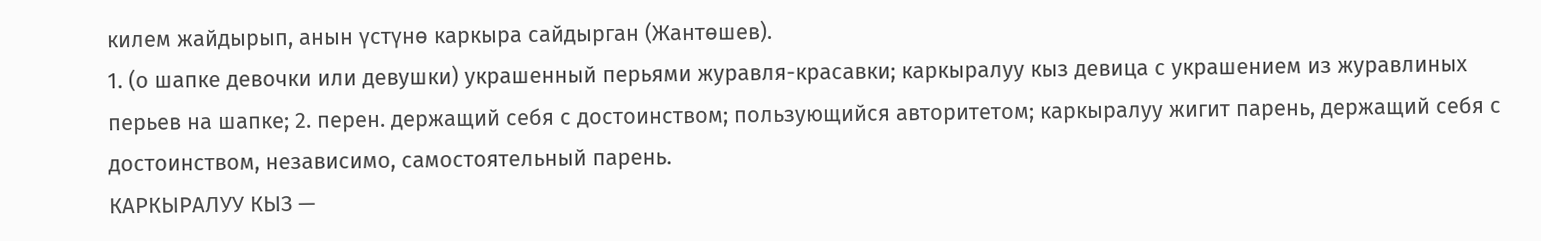килем жайдырып, анын үстүнө каркыра сайдырган (Жантөшев).
1. (о шапке девочки или девушки) украшенный перьями журавля-красавки; каркыралуу кыз девица с украшением из журавлиных перьев на шапке; 2. перен. держащий себя с достоинством; пользующийся авторитетом; каркыралуу жигит парень, держащий себя с достоинством, независимо, самостоятельный парень.
КАРКЫРАЛУУ КЫЗ —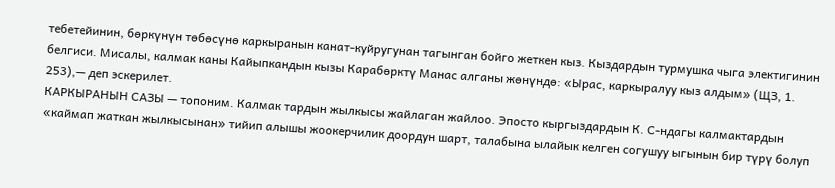тебетейинин, бөркүнүн төбөсүнө каркыранын канат-куйругунан тагынган бойго жеткен кыз. Кыздардын турмушка чыга электигинин белгиси. Мисалы, калмак каны Кайыпкандын кызы Карабөрктү Манас алганы жөнүндө: «Ырас, каркыралуу кыз алдым» (ЩЗ, 1. 253),— деп эскерилет.
КАРКЫРАНЫН САЗЫ — топоним. Калмак тардын жылкысы жайлаган жайлоо. Эпосто кыргыздардын К. С-ндагы калмактардын «каймап жаткан жылкысынан» тийип алышы жоокерчилик доордун шарт, талабына ылайык келген согушуу ыгынын бир түрү болуп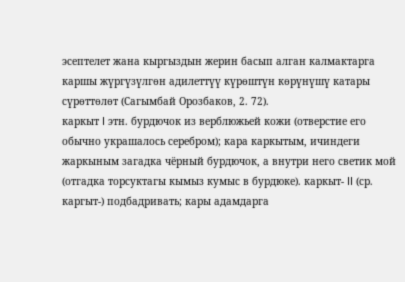эсептелет жана кыргыздын жерин басып алган калмактарга каршы жүргүзүлгөн адилеттүү күрөштүн көрүнүшү катары сүрөттөлөт (Сагымбай Орозбаков, 2. 72).
каркыт I этн. бурдючок из верблюжьей кожи (отверстие его обычно украшалось серебром); кара каркытым, ичиндеги жаркыным загадка чёрный бурдючок, а внутри него светик мой (отгадка торсуктагы кымыз кумыс в бурдюке). каркыт- II (ср. каргыт-) подбадривать; кары адамдарга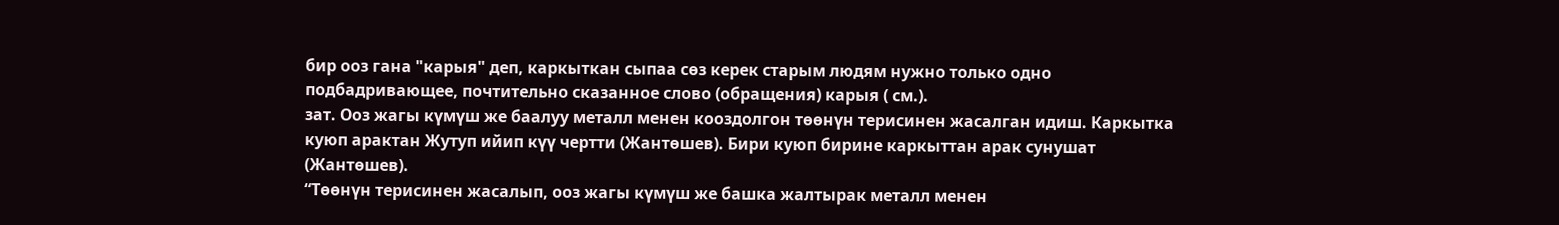бир ооз гана "карыя" деп, каркыткан сыпаа сөз керек старым людям нужно только одно подбадривающее, почтительно сказанное слово (обращения) карыя ( см.).
зат. Ооз жагы күмүш же баалуу металл менен кооздолгон төөнүн терисинен жасалган идиш. Каркытка куюп арактан Жутуп ийип күү чертти (Жантөшев). Бири куюп бирине каркыттан арак сунушат (Жантөшев).
“Төөнүн терисинен жасалып, ооз жагы күмүш же башка жалтырак металл менен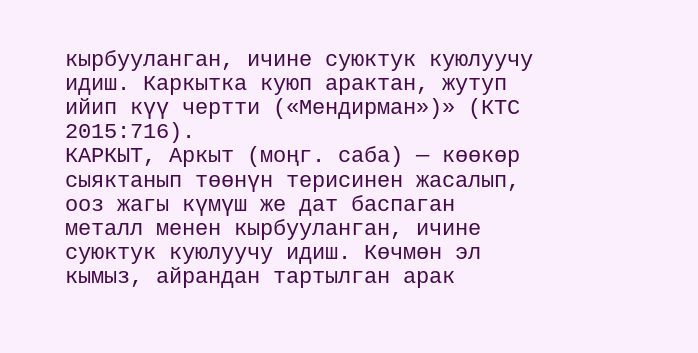кырбууланган, ичине суюктук куюлуучу идиш. Каркытка куюп арактан, жутуп ийип күү чертти («Мендирман»)» (КТС 2015:716).
КАРКЫТ, Аркыт (моңг. саба) — көөкөр сыяктанып төөнүн терисинен жасалып, ооз жагы күмүш же дат баспаган металл менен кырбууланган, ичине суюктук куюлуучу идиш. Көчмөн эл кымыз, айрандан тартылган арак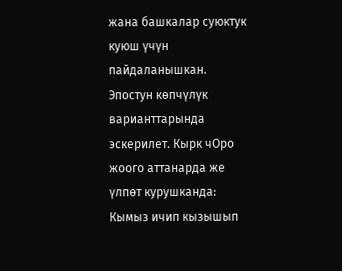жана башкалар суюктук куюш үчүн пайдаланышкан. Эпостун көпчүлүк варианттарында эскерилет. Кырк чОро жоого аттанарда же үлпөт курушканда:
Кымыз ичип кызышып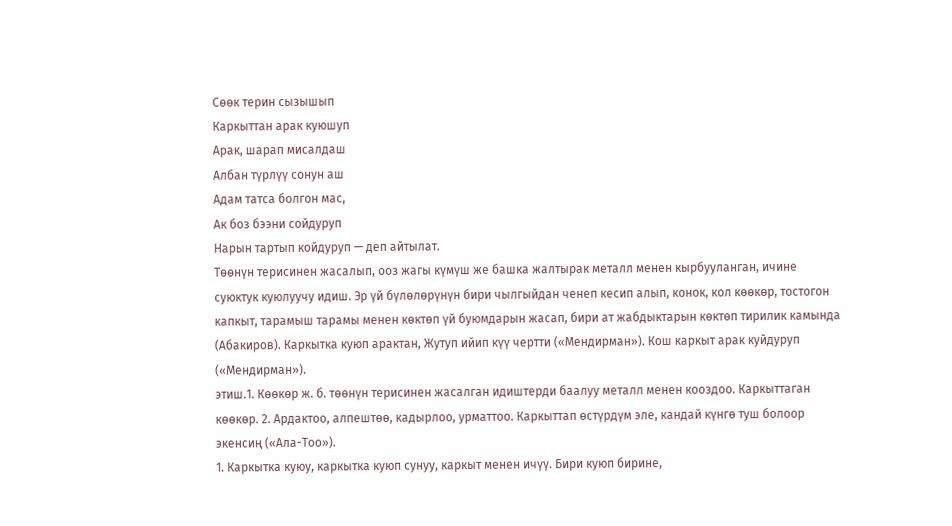Сөөк терин сызышып
Каркыттан арак куюшуп
Арак, шарап мисалдаш
Албан түрлүү сонун аш
Адам татса болгон мас,
Ак боз бээни сойдуруп
Нарын тартып койдуруп — деп айтылат.
Төөнүн терисинен жасалып, ооз жагы күмүш же башка жалтырак металл менен кырбууланган, ичине суюктук куюлуучу идиш. Эр үй бүлөлөрүнүн бири чылгыйдан ченеп кесип алып, конок, кол көөкөр, тостогон капкыт, тарамыш тарамы менен көктөп үй буюмдарын жасап, бири ат жабдыктарын көктөп тирилик камында (Абакиров). Каркытка куюп арактан, Жутуп ийип күү чертти («Мендирман»). Кош каркыт арак куйдуруп («Мендирман»).
этиш.1. Көөкөр ж. б. төөнүн терисинен жасалган идиштерди баалуу металл менен кооздоо. Каркыттаган көөкөр. 2. Ардактоо, алпештөө, кадырлоо, урматтоо. Каркыттап өстүрдүм эле, кандай күнгө туш болоор экенсиң («Ала-Тоо»).
1. Каркытка куюу, каркытка куюп сунуу, каркыт менен ичүү. Бири куюп бирине,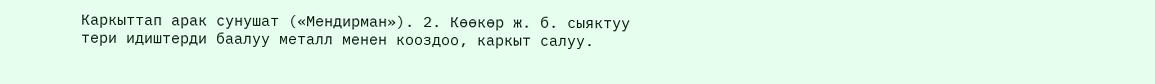Каркыттап арак сунушат («Мендирман»). 2. Көөкөр ж. б. сыяктуу тери идиштерди баалуу металл менен кооздоо, каркыт салуу.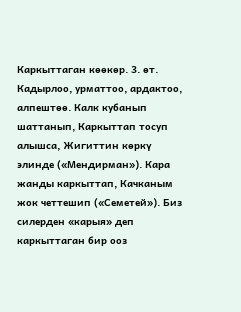Каркыттаган көөкөр. 3. өт. Кадырлоо, урматтоо, ардактоо, алпештөө. Калк кубанып шаттанып, Каркыттап тосуп алышса, Жигиттин көркү элинде («Мендирман»). Кара жанды каркыттап, Качканым жок четтешип («Семетей»). Биз силерден «карыя» деп каркыттаган бир ооз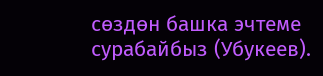сөздөн башка эчтеме сурабайбыз (Убукеев).